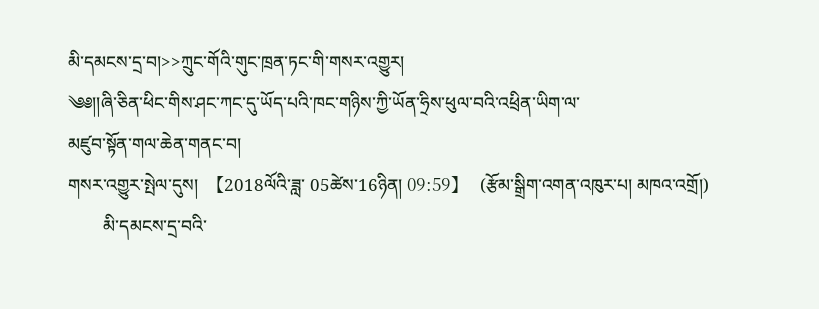མི་དམངས་དྲ་བ།>>ཀྲུང་གོའི་གུང་ཁྲན་ཏང་གི་གསར་འགྱུར།
༄༅།།ཞི་ཅིན་ཕིང་གིས་ཤང་ཀང་དུ་ཡོད་པའི་ཁང་གཉིས་ཀྱི་ཡོན་ཧྲིས་ཕུལ་བའི་འཕྲིན་ཡིག་ལ་
མཛུབ་སྟོན་གལ་ཆེན་གནང་བ།
གསར་འགྱུར་སྤེལ་དུས།  【2018ལོའི་ཟླ་ 05ཚེས་16ཉིན། 09:59】   (རྩོམ་སྒྲིག་འགན་འཁུར་པ། མཁའ་འགྲོ།)
        མི་དམངས་དྲ་བའི་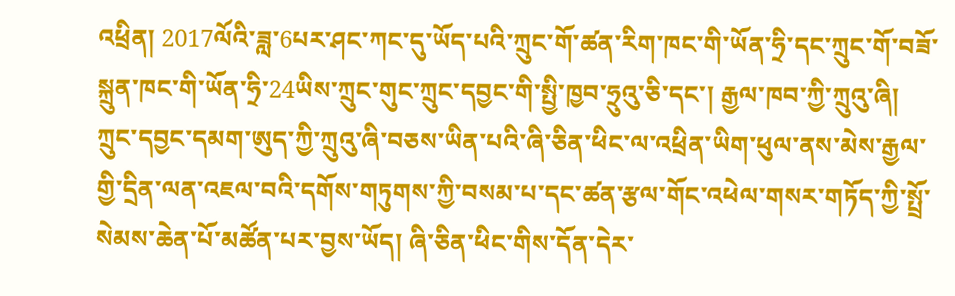འཕྲིན། 2017ལོའི་ཟླ་6པར་ཤང་ཀང་དུ་ཡོད་པའི་ཀྲུང་གོ་ཚན་རིག་ཁང་གི་ཡོན་ཧྲི་དང་ཀྲུང་གོ་བཟོ་སྐྲུན་ཁང་གི་ཡོན་ཧྲི་24ཡིས་ཀྲུང་གུང་ཀྲུང་དབྱང་གི་སྤྱི་ཁྱབ་ཧྲུའུ་ཅི་དང་། རྒྱལ་ཁབ་ཀྱི་ཀྲུའུ་ཞི། ཀྲུང་དབྱང་དམག་ཨུད་ཀྱི་ཀྲུའུ་ཞི་བཅས་ཡིན་པའི་ཞི་ཅིན་ཕིང་ལ་འཕྲིན་ཡིག་ཕུལ་ནས་མེས་རྒྱལ་གྱི་དྲིན་ལན་འཇལ་བའི་དགོས་གཏུགས་ཀྱི་བསམ་པ་དང་ཚན་རྩལ་གོང་འཕེལ་གསར་གཏོད་ཀྱི་སྤྲོ་སེམས་ཆེན་པོ་མཚོན་པར་བྱས་ཡོད། ཞི་ཅིན་ཕིང་གིས་དོན་དེར་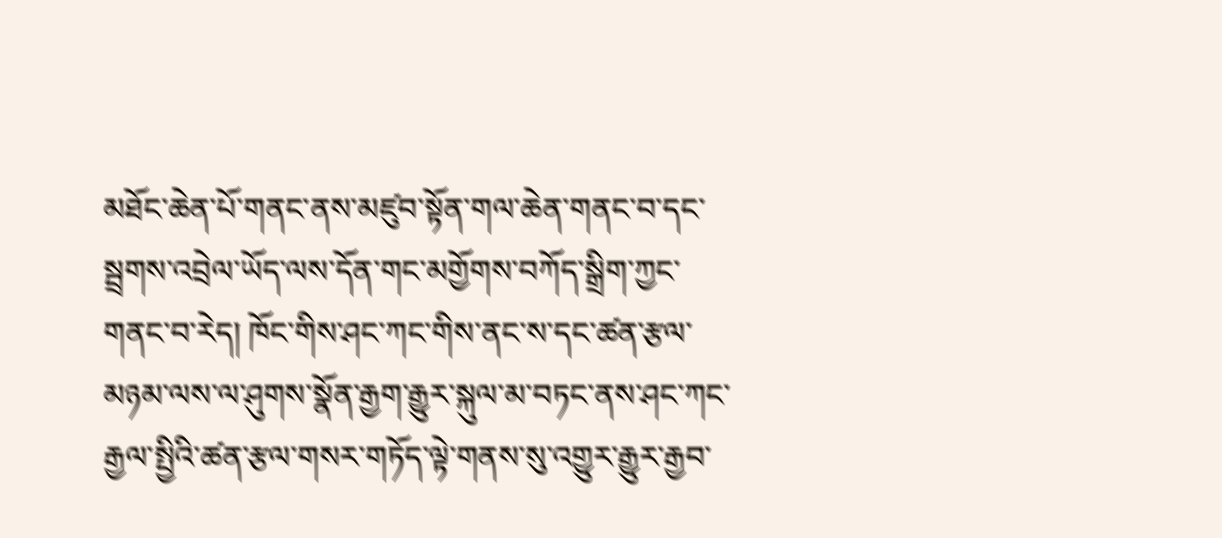མཐོང་ཆེན་པོ་གནང་ནས་མཛུབ་སྟོན་གལ་ཆེན་གནང་བ་དང་སྦྲགས་འབྲེལ་ཡོད་ལས་དོན་གང་མགྱོགས་བཀོད་སྒྲིག་ཀྱང་གནང་བ་རེད། ཁོང་གིས་ཤང་ཀང་གིས་ནང་ས་དང་ཚན་རྩལ་མཉམ་ལས་ལ་ཤུགས་སྣོན་རྒྱག་རྒྱུར་སྐུལ་མ་བཏང་ནས་ཤང་ཀང་རྒྱལ་སྤྱིའི་ཚན་རྩལ་གསར་གཏོད་ལྟེ་གནས་སུ་འགྱུར་རྒྱུར་རྒྱབ་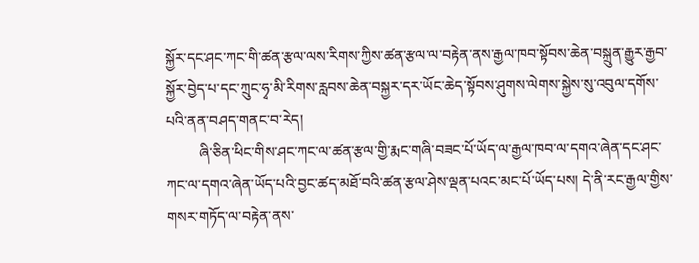སྐྱོར་དང་ཤང་ཀང་གི་ཚན་རྩལ་ལས་རིགས་ཀྱིས་ཚན་རྩལ་ལ་བརྟེན་ནས་རྒྱལ་ཁབ་སྟོབས་ཆེན་བསྐྲུན་རྒྱུར་རྒྱབ་སྐྱོར་བྱེད་པ་དང་ཀྲུང་ཧྭ་མི་རིགས་རླབས་ཆེན་བསྐྱར་དར་ཡོང་ཆེད་སྟོབས་ཤུགས་ལེགས་སྐྱེས་སུ་འབུལ་དགོས་པའི་ནན་བཤད་གནང་བ་རེད།
         ཞི་ཅིན་ཕིང་གིས་ཤང་ཀང་ལ་ཚན་རྩལ་གྱི་རྨང་གཞི་བཟང་པོ་ཡོད་ལ་རྒྱལ་ཁབ་ལ་དགའ་ཞེན་དང་ཤང་ཀང་ལ་དགའ་ཞེན་ཡོད་པའི་བྱང་ཚད་མཐོ་བའི་ཚན་རྩལ་ཤེས་ལྡན་པའང་མང་པོ་ཡོད་པས། དེ་ནི་རང་རྒྱལ་གྱིས་གསར་གཏོད་ལ་བརྟེན་ནས་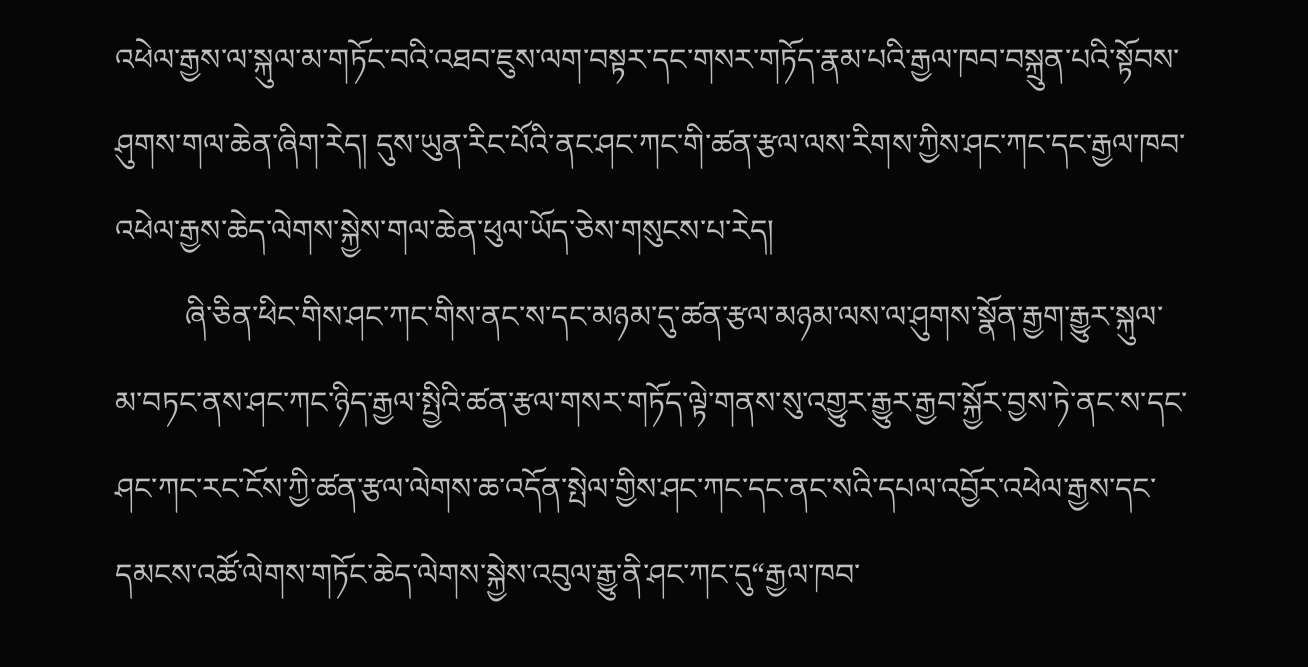འཕེལ་རྒྱས་ལ་སྐུལ་མ་གཏོང་བའི་འཐབ་ཇུས་ལག་བསྟར་དང་གསར་གཏོད་རྣམ་པའི་རྒྱལ་ཁབ་བསྐྲུན་པའི་སྟོབས་ཤུགས་གལ་ཆེན་ཞིག་རེད། དུས་ཡུན་རིང་པོའི་ནང་ཤང་ཀང་གི་ཚན་རྩལ་ལས་རིགས་ཀྱིས་ཤང་ཀང་དང་རྒྱལ་ཁབ་འཕེལ་རྒྱས་ཆེད་ལེགས་སྐྱེས་གལ་ཆེན་ཕུལ་ཡོད་ཅེས་གསུངས་པ་རེད།
         ཞི་ཅིན་ཕིང་གིས་ཤང་ཀང་གིས་ནང་ས་དང་མཉམ་དུ་ཚན་རྩལ་མཉམ་ལས་ལ་ཤུགས་སྣོན་རྒྱག་རྒྱུར་སྐུལ་མ་བཏང་ནས་ཤང་ཀང་ཉིད་རྒྱལ་སྤྱིའི་ཚན་རྩལ་གསར་གཏོད་ལྟེ་གནས་སུ་འགྱུར་རྒྱུར་རྒྱབ་སྐྱོར་བྱས་ཏེ་ནང་ས་དང་ཤང་ཀང་རང་ངོས་ཀྱི་ཚན་རྩལ་ལེགས་ཆ་འདོན་སྤེལ་གྱིས་ཤང་ཀང་དང་ནང་སའི་དཔལ་འབྱོར་འཕེལ་རྒྱས་དང་དམངས་འཚོ་ལེགས་གཏོང་ཆེད་ལེགས་སྐྱེས་འབུལ་རྒྱུ་ནི་ཤང་ཀང་དུ“རྒྱལ་ཁབ་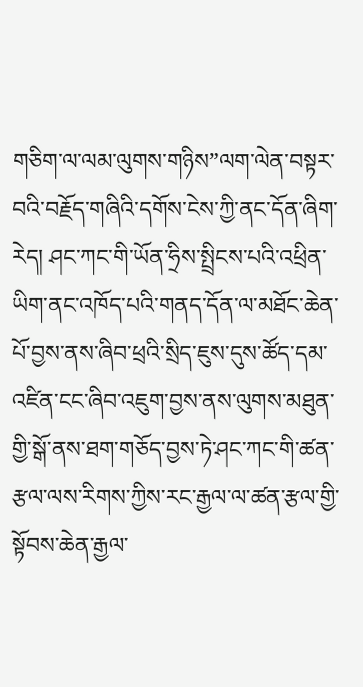གཅིག་ལ་ལམ་ལུགས་གཉིས”ལག་ལེན་བསྟར་བའི་བརྗོད་གཞིའི་དགོས་ངེས་ཀྱི་ནང་དོན་ཞིག་རེད། ཤང་ཀང་གི་ཡོན་ཧྲིས་སྤྲིངས་པའི་འཕྲིན་ཡིག་ནང་འཁོད་པའི་གནད་དོན་ལ་མཐོང་ཆེན་པོ་བྱས་ནས་ཞིབ་ཕྲའི་སྲིད་ཇུས་དུས་ཚོད་དམ་འཛིན་ངང་ཞིབ་འཇུག་བྱས་ནས་ལུགས་མཐུན་གྱི་སྒོ་ནས་ཐག་གཅོད་བྱས་ཏེ་ཤང་ཀང་གི་ཚན་རྩལ་ལས་རིགས་ཀྱིས་རང་རྒྱལ་ལ་ཚན་རྩལ་གྱི་སྟོབས་ཆེན་རྒྱལ་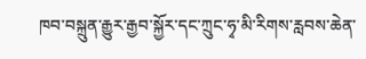ཁབ་བསྐྲུན་རྒྱུར་རྒྱབ་སྐྱོར་དང་ཀྲུང་ཧྭ་མི་རིགས་རླབས་ཆེན་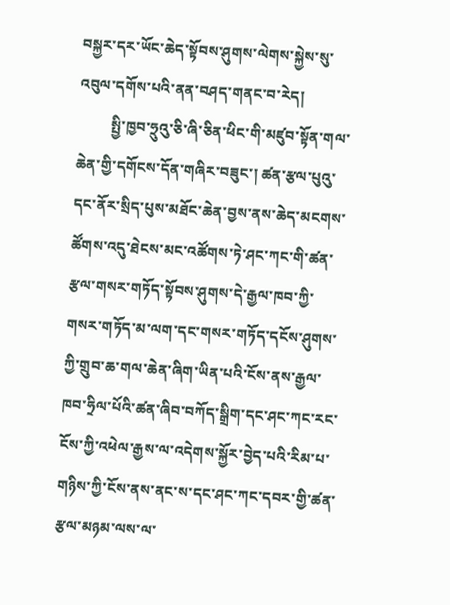བསྐྱར་དར་ཡོང་ཆེད་སྟོབས་ཤུགས་ལེགས་སྐྱེས་སུ་འབུལ་དགོས་པའི་ནན་བཤད་གནང་བ་རེད།
         སྤྱི་ཁྱབ་ཧྲུའུ་ཅི་ཞི་ཅིན་ཕིང་གི་མཛུབ་སྟོན་གལ་ཆེན་གྱི་དགོངས་དོན་གཞིར་བཟུང་། ཚན་རྩལ་པུའུ་དང་ནོར་སྲིད་པུས་མཐོང་ཆེན་བྱས་ནས་ཆེད་མངགས་ཚོགས་འདུ་ཐེངས་མང་འཚོགས་ཏེ་ཤང་ཀང་གི་ཚན་རྩལ་གསར་གཏོད་སྟོབས་ཤུགས་དེ་རྒྱལ་ཁབ་ཀྱི་གསར་གཏོད་མ་ལག་དང་གསར་གཏོད་དངོས་ཤུགས་ཀྱི་གྲུབ་ཆ་གལ་ཆེན་ཞིག་ཡིན་པའི་ངོས་ནས་རྒྱལ་ཁབ་ཧྲིལ་པོའི་ཚན་ཞིབ་བཀོད་སྒྲིག་དང་ཤང་ཀང་རང་ངོས་ཀྱི་འཕེལ་རྒྱས་ལ་འདེགས་སྐྱོར་བྱེད་པའི་རིམ་པ་གཉིས་ཀྱི་ངོས་ནས་ནང་ས་དང་ཤང་ཀང་དབར་གྱི་ཚན་རྩལ་མཉམ་ལས་ལ་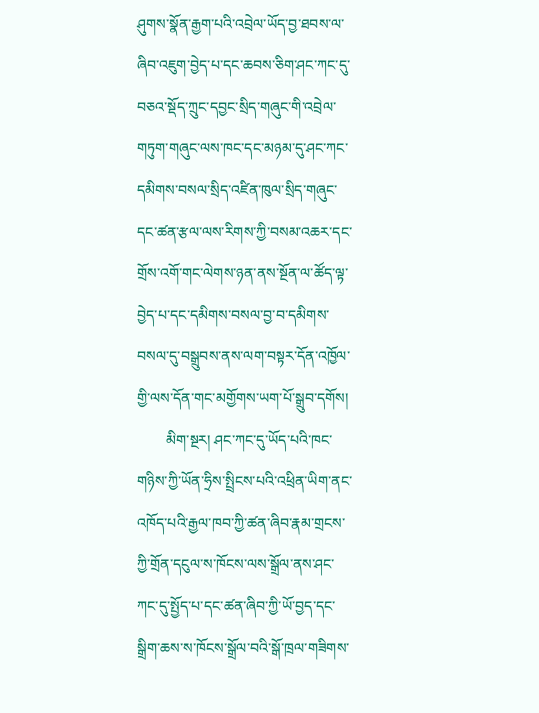ཤུགས་སྣོན་རྒྱག་པའི་འབྲེལ་ཡོད་བྱ་ཐབས་ལ་ཞིབ་འཇུག་བྱེད་པ་དང་ཆབས་ཅིག་ཤང་ཀང་དུ་བཅའ་སྡོད་ཀྲུང་དབྱང་སྲིད་གཞུང་གི་འབྲེལ་གཏུག་གཞུང་ལས་ཁང་དང་མཉམ་དུ་ཤང་ཀང་དམིགས་བསལ་སྲིད་འཛིན་ཁུལ་སྲིད་གཞུང་དང་ཚན་རྩལ་ལས་རིགས་ཀྱི་བསམ་འཆར་དང་གྲོས་འགོ་གང་ལེགས་ཉན་ནས་སྔོན་ལ་ཚོད་ལྟ་བྱེད་པ་དང་དམིགས་བསལ་བྱ་བ་དམིགས་བསལ་དུ་བསྒྲུབས་ནས་ལག་བསྟར་དོན་འཁྱོལ་གྱི་ལས་དོན་གང་མགྱོགས་ཡག་པོ་སྒྲུབ་དགོས།
        མིག་སྔར། ཤང་ཀང་དུ་ཡོད་པའི་ཁང་གཉིས་ཀྱི་ཡོན་ཧྲིས་སྤྲིངས་པའི་འཕྲིན་ཡིག་ནང་འཁོད་པའི་རྒྱལ་ཁབ་ཀྱི་ཚན་ཞིབ་རྣམ་གྲངས་ཀྱི་གྲོན་དངུལ་ས་ཁོངས་ལས་སྒྲོལ་ནས་ཤང་ཀང་དུ་སྤྱོད་པ་དང་ཚན་ཞིབ་ཀྱི་ཡོ་བྱད་དང་སྒྲིག་ཆས་ས་ཁོངས་སྒྲོལ་བའི་སྒོ་ཁྲལ་གཟིགས་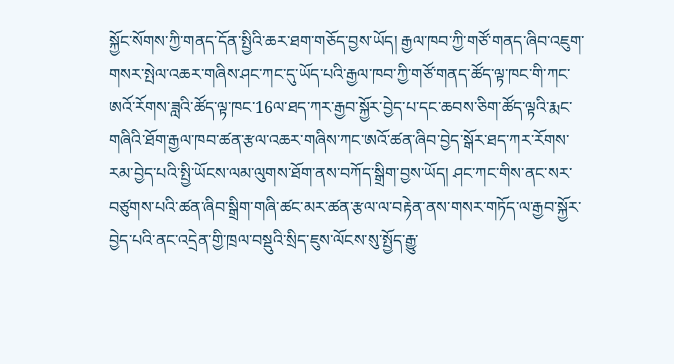སྐྱོང་སོགས་ཀྱི་གནད་དོན་སྤྱིའི་ཆར་ཐག་གཅོད་བྱས་ཡོད། རྒྱལ་ཁབ་ཀྱི་གཙོ་གནད་ཞིབ་འཇུག་གསར་སྤེལ་འཆར་གཞིས་ཤང་ཀང་དུ་ཡོད་པའི་རྒྱལ་ཁབ་ཀྱི་གཙོ་གནད་ཚོད་ལྟ་ཁང་གི་ཀང་ཨའོ་རོགས་ཟླའི་ཚོད་ལྟ་ཁང་16ལ་ཐད་ཀར་རྒྱབ་སྐྱོར་བྱེད་པ་དང་ཆབས་ཅིག་ཚོད་ལྟའི་རྨང་གཞིའི་ཐོག་རྒྱལ་ཁབ་ཚན་རྩལ་འཆར་གཞིས་ཀང་ཨའོ་ཚན་ཞིབ་བྱེད་སྒོར་ཐད་ཀར་རོགས་རམ་བྱེད་པའི་སྤྱི་ཡོངས་ལམ་ལུགས་ཐོག་ནས་བཀོད་སྒྲིག་བྱས་ཡོད། ཤང་ཀང་གིས་ནང་སར་བཙུགས་པའི་ཚན་ཞིབ་སྒྲིག་གཞི་ཚང་མར་ཚན་རྩལ་ལ་བརྟེན་ནས་གསར་གཏོད་ལ་རྒྱབ་སྐྱོར་བྱེད་པའི་ནང་འདྲེན་གྱི་ཁྲལ་བསྡུའི་སྲིད་ཇུས་ལོངས་སུ་སྤྱོད་རྒྱུ་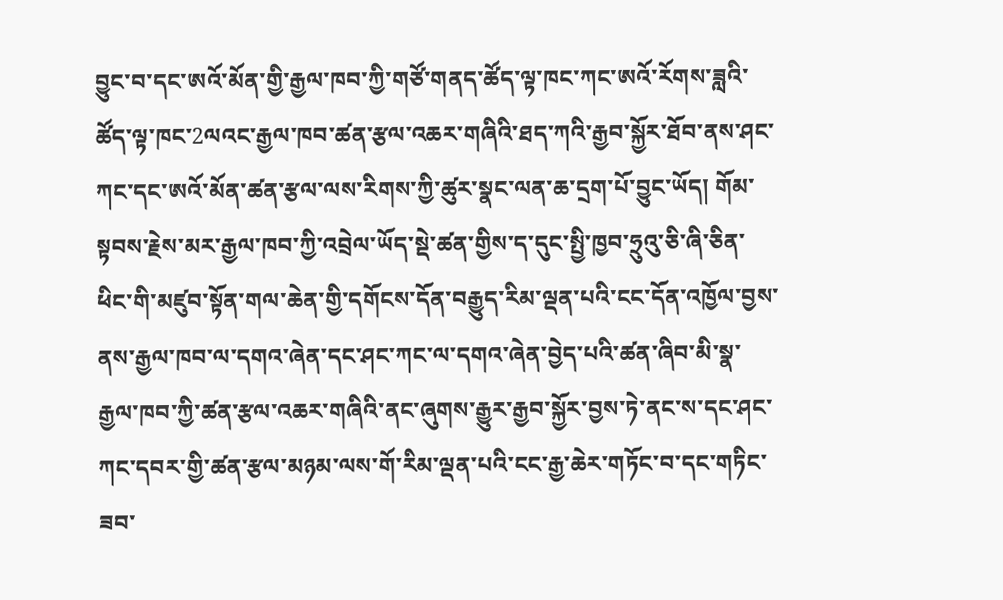བྱུང་བ་དང་ཨའོ་མོན་གྱི་རྒྱལ་ཁབ་ཀྱི་གཙོ་གནད་ཚོད་ལྟ་ཁང་ཀང་ཨའོ་རོགས་ཟླའི་ཚོད་ལྟ་ཁང་2ལའང་རྒྱལ་ཁབ་ཚན་རྩལ་འཆར་གཞིའི་ཐད་ཀའི་རྒྱབ་སྐྱོར་ཐོབ་ནས་ཤང་ཀང་དང་ཨའོ་མོན་ཚན་རྩལ་ལས་རིགས་ཀྱི་ཚུར་སྣང་ལན་ཆ་དྲག་པོ་བྱུང་ཡོད། གོམ་སྟབས་རྗེས་མར་རྒྱལ་ཁབ་ཀྱི་འབྲེལ་ཡོད་སྡེ་ཚན་གྱིས་ད་དུང་སྤྱི་ཁྱབ་ཧྲུའུ་ཅི་ཞི་ཅིན་ཕིང་གི་མཛུབ་སྟོན་གལ་ཆེན་གྱི་དགོངས་དོན་བརྒྱུད་རིམ་ལྡན་པའི་ངང་དོན་འཁྱོལ་བྱས་ནས་རྒྱལ་ཁབ་ལ་དགའ་ཞེན་དང་ཤང་ཀང་ལ་དགའ་ཞེན་བྱེད་པའི་ཚན་ཞིབ་མི་སྣ་རྒྱལ་ཁབ་ཀྱི་ཚན་རྩལ་འཆར་གཞིའི་ནང་ཞུགས་རྒྱུར་རྒྱབ་སྐྱོར་བྱས་ཏེ་ནང་ས་དང་ཤང་ཀང་དབར་གྱི་ཚན་རྩལ་མཉམ་ལས་གོ་རིམ་ལྡན་པའི་ངང་རྒྱ་ཆེར་གཏོང་བ་དང་གཏིང་ཟབ་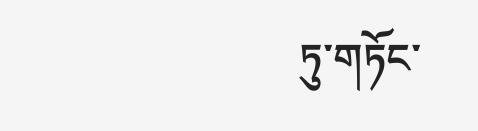ཏུ་གཏོང་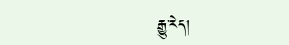རྒྱུ་རེད།